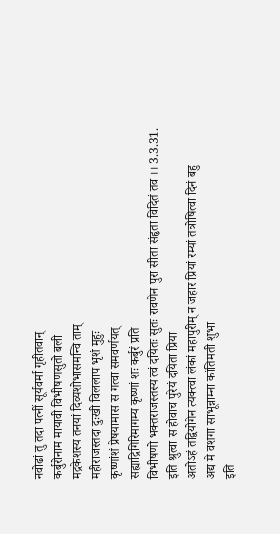नवोढां तु तदा पत्नीं सूर्यवर्मा गृहीतवान्
कर्बुरोनाम मायावी विभीषणसुतो बली
मद्रकेशस्य तनयां दिव्यशोभासमन्वि ताम्
महीराजस्तदा दुःखी विललाप भृशं मुहुः
कृष्णांशं प्रेषयामास स गत्वा समवर्णयत्
सह्याद्रिगिरिमागम्य कृष्णां शः कर्बुरं प्रति
विभीषणो भक्तराजस्तस्य त्वं दयितः सुतः रावणेन पुरा सीता संहृता विदितं तव ।। 3.3.31.
इति श्रुत्वा स होवाच पुरेयं दयिता प्रिया
अतोऽहं तद्वियोगेन त्यक्त्वा लंकां महापुरीम् न जहार प्रियां रम्यां तत्रोषित्वा दिनं बहु
अद्य मे वशगा साभून्नाम्ना कांतिमती शुभा
इति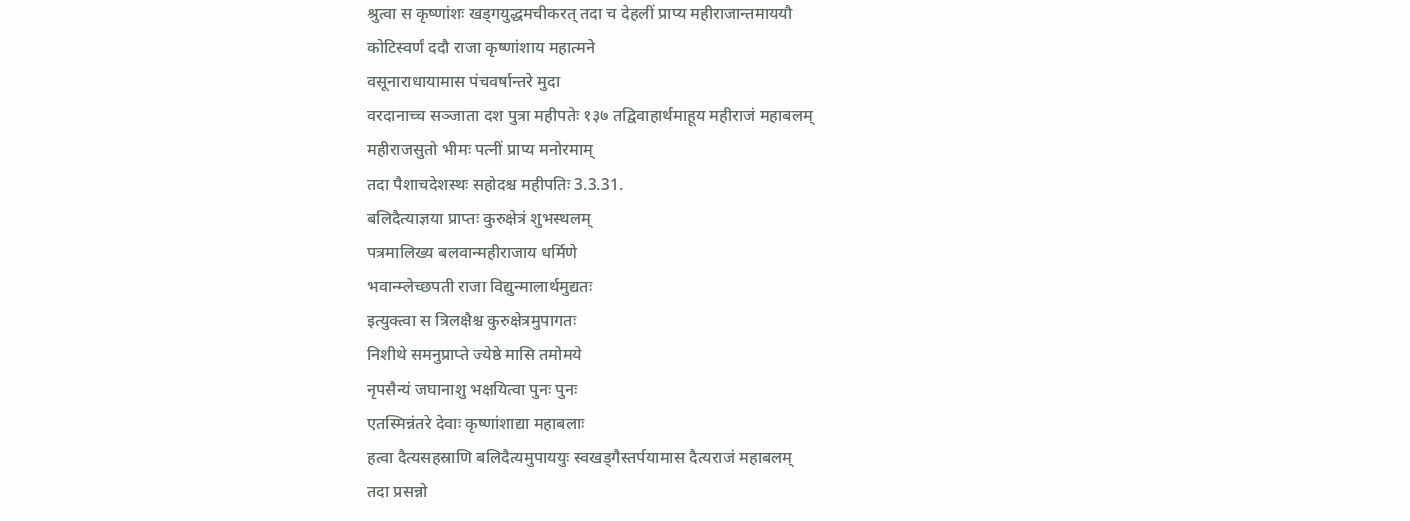श्रुत्वा स कृष्णांशः खड्गयुद्धमचीकरत् तदा च देहलीं प्राप्य महीराजान्तमाययौ
कोटिस्वर्णं ददौ राजा कृष्णांशाय महात्मने
वसूनाराधायामास पंचवर्षान्तरे मुदा
वरदानाच्च सञ्जाता दश पुत्रा महीपतेः १३७ तद्विवाहार्थमाहूय महीराजं महाबलम्
महीराजसुतो भीमः पत्नीं प्राप्य मनोरमाम्
तदा पैशाचदेशस्थः सहोदश्च महीपतिः 3.3.31.
बलिदैत्याज्ञया प्राप्तः कुरुक्षेत्रं शुभस्थलम्
पत्रमालिख्य बलवान्महीराजाय धर्मिणे
भवान्म्लेच्छपती राजा विद्युन्मालार्थमुद्यतः
इत्युक्त्वा स त्रिलक्षैश्च कुरुक्षेत्रमुपागतः
निशीथे समनुप्राप्ते ज्येष्ठे मासि तमोमये
नृपसैन्यं जघानाशु भक्षयित्वा पुनः पुनः
एतस्मिन्नंतरे देवाः कृष्णांशाद्या महाबलाः
हत्वा दैत्यसहस्राणि बलिदैत्यमुपाययुः स्वखड्गैस्तर्पयामास दैत्यराजं महाबलम्
तदा प्रसन्नो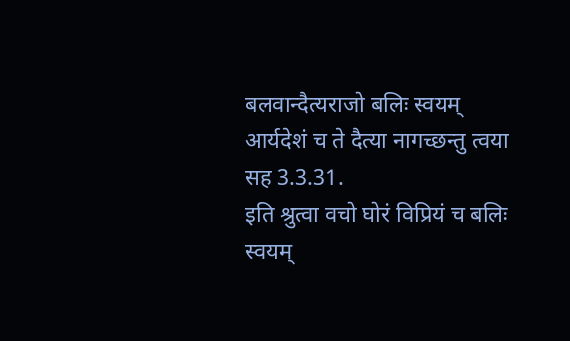बलवान्दैत्यराजो बलिः स्वयम्
आर्यदेशं च ते दैत्या नागच्छन्तु त्वया सह 3.3.31.
इति श्रुत्वा वचो घोरं विप्रियं च बलिः स्वयम्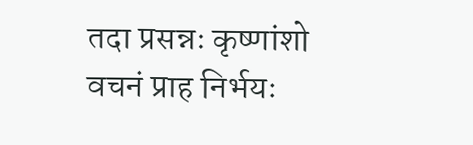तदा प्रसन्नः कृष्णांशो वचनं प्राह निर्भयः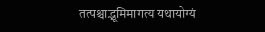तत्पश्चाद्भूमिमागत्य यथायोग्यं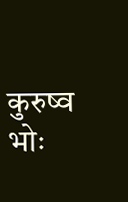कुरुष्व भोः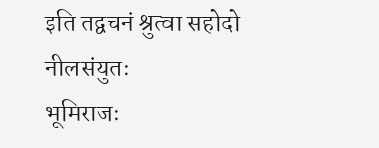इति तद्वचनं श्रुत्वा सहोदो नीलसंयुतः
भूमिराजः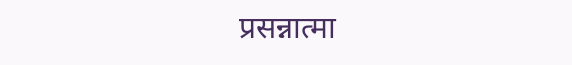प्रसन्नात्मा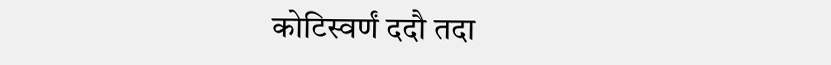कोटिस्वर्णं ददौ तदा